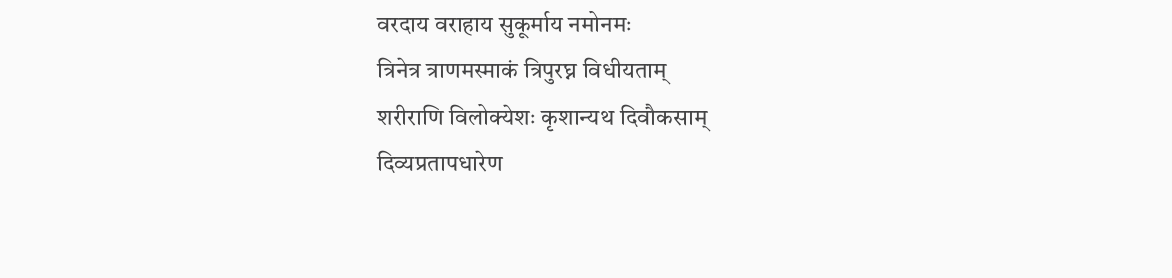वरदाय वराहाय सुकूर्माय नमोनमः
त्रिनेत्र त्राणमस्माकं त्रिपुरघ्न विधीयताम्
शरीराणि विलोक्येशः कृशान्यथ दिवौकसाम्
दिव्यप्रतापधारेण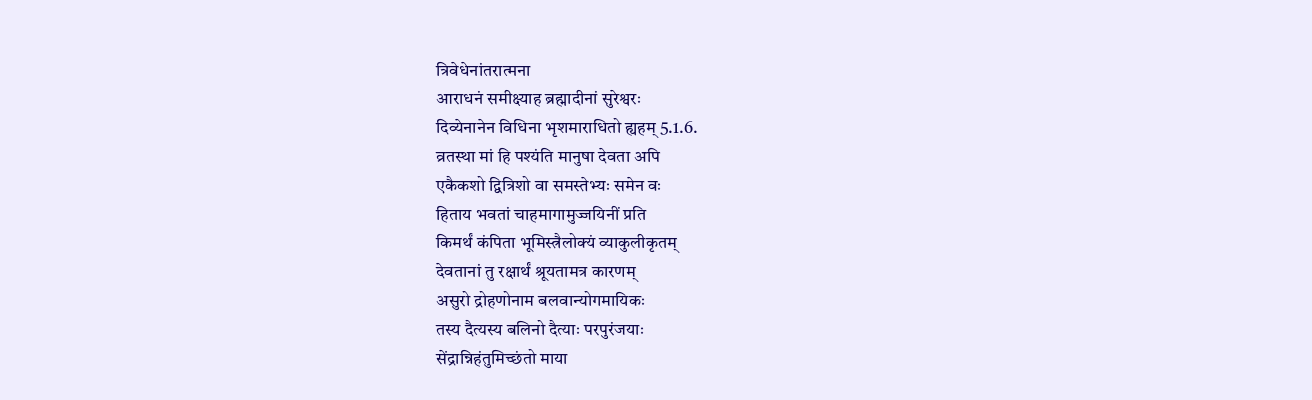त्रिवेधेनांतरात्मना
आराधनं समीक्ष्याह ब्रह्मादीनां सुरेश्वरः
दिव्येनानेन विधिना भृशमाराधितो ह्यहम् 5.1.6.
व्रतस्था मां हि पश्यंति मानुषा देवता अपि
एकैकशो द्वित्रिशो वा समस्तेभ्यः समेन वः
हिताय भवतां चाहमागामुज्जयिनीं प्रति
किमर्थं कंपिता भूमिस्त्रैलोक्यं व्याकुलीकृतम्
देवतानां तु रक्षार्थं श्रूयतामत्र कारणम्
असुरो द्रोहणोनाम बलवान्योगमायिकः
तस्य दैत्यस्य बलिनो दैत्याः परपुरंजयाः
सेंद्रान्निहंतुमिच्छंतो माया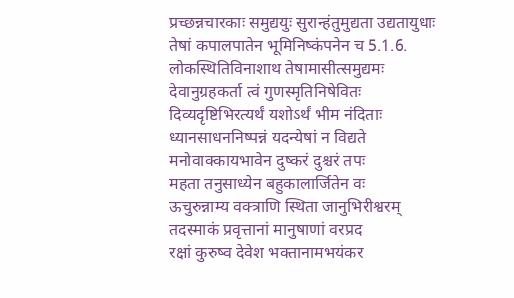प्रच्छन्नचारकाः समुद्ययुः सुरान्हंतुमुद्यता उद्यतायुधाः
तेषां कपालपातेन भूमिनिष्कंपनेन च 5.1.6.
लोकस्थितिविनाशाथ तेषामासीत्समुद्यमः
देवानुग्रहकर्ता त्वं गुणस्मृतिनिषेवितः
दिव्यदृष्टिभिरत्यर्थं यशोऽर्थं भीम नंदिताः
ध्यानसाधननिष्पन्नं यदन्येषां न विद्यते
मनोवाक्कायभावेन दुष्करं दुश्चरं तपः
महता तनुसाध्येन बहुकालार्जितेन वः
ऊचुरुन्नाम्य वक्त्राणि स्थिता जानुभिरीश्वरम्
तदस्माकं प्रवृत्तानां मानुषाणां वरप्रद
रक्षां कुरुष्व देवेश भक्तानामभयंकर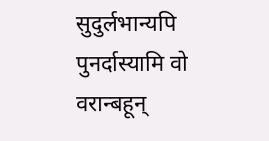सुदुर्लभान्यपि पुनर्दास्यामि वो वरान्बहून्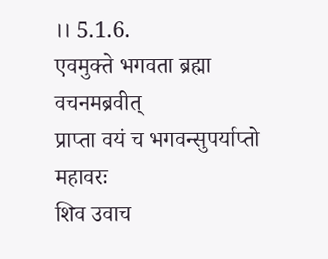।। 5.1.6.
एवमुक्ते भगवता ब्रह्मा वचनमब्रवीत्
प्राप्ता वयं च भगवन्सुपर्याप्तो महावरः
शिव उवाच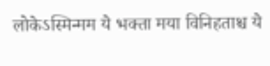लोकेऽस्मिन्मम ये भक्ता मया विनिहताश्च ये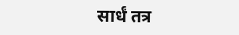सार्धं तत्र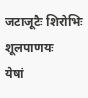जटाजूटैः शिरोभिः शूलपाणयः
येषां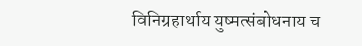विनिग्रहार्थाय युष्मत्संबोधनाय च